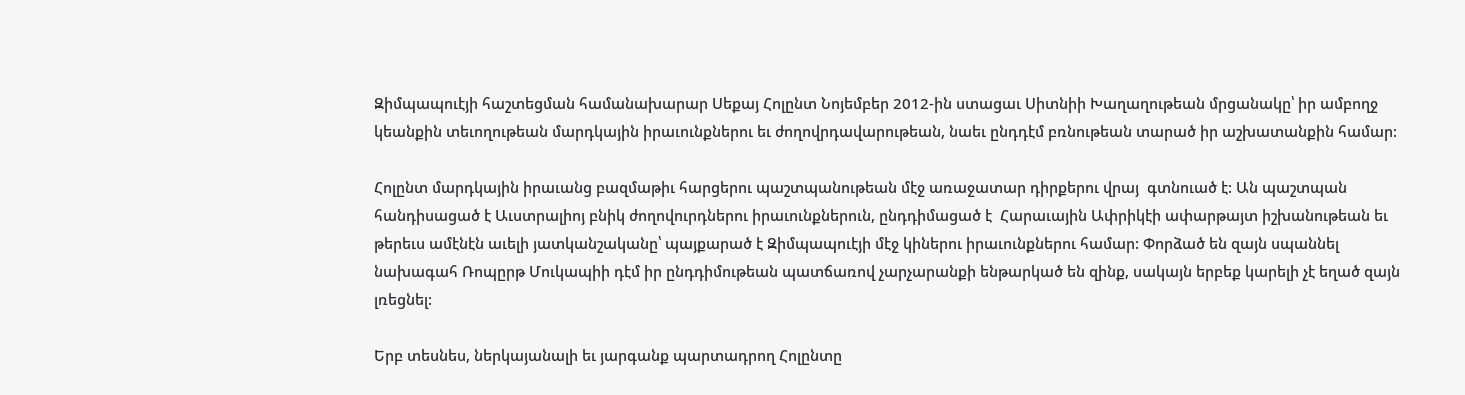Զիմպապուէյի հաշտեցման համանախարար Սեքայ Հոլընտ Նոյեմբեր 2012-ին ստացաւ Սիտնիի Խաղաղութեան մրցանակը՝ իր ամբողջ կեանքին տեւողութեան մարդկային իրաւունքներու եւ ժողովրդավարութեան, նաեւ ընդդէմ բռնութեան տարած իր աշխատանքին համար:

Հոլընտ մարդկային իրաւանց բազմաթիւ հարցերու պաշտպանութեան մէջ առաջատար դիրքերու վրայ  գտնուած է: Ան պաշտպան հանդիսացած է Աւստրալիոյ բնիկ ժողովուրդներու իրաւունքներուն, ընդդիմացած է  Հարաւային Ափրիկէի ափարթայտ իշխանութեան եւ թերեւս ամէնէն աւելի յատկանշականը՝ պայքարած է Զիմպապուէյի մէջ կիներու իրաւունքներու համար: Փորձած են զայն սպաննել նախագահ Ռոպըրթ Մուկապիի դէմ իր ընդդիմութեան պատճառով չարչարանքի ենթարկած են զինք, սակայն երբեք կարելի չէ եղած զայն լռեցնել:

Երբ տեսնես, ներկայանալի եւ յարգանք պարտադրող Հոլընտը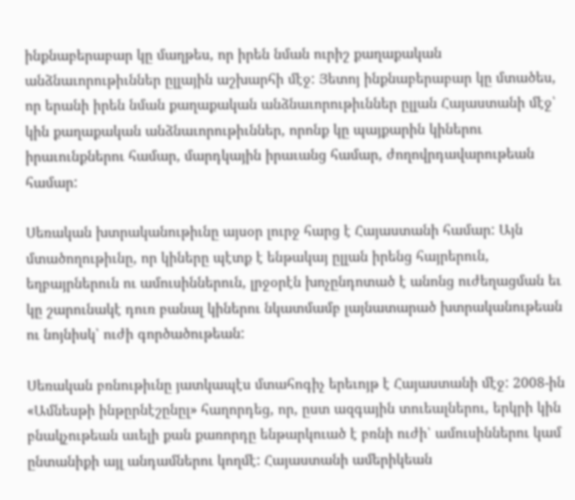ինքնաբերաբար կը մաղթես, որ իրեն նման ուրիշ քաղաքական անձնաւորութիւններ ըլլային աշխարհի մէջ: Յետոյ ինքնաբերաբար կը մտածես, որ երանի իրեն նման քաղաքական անձնաւորութիւններ ըլլան Հայաստանի մէջ՝ կին քաղաքական անձնաւորութիւններ, որոնք կը պայքարին կիներու իրաւունքներու համար, մարդկային իրաւանց համար, ժողովրդավարութեան համար:

Սեռական խտրականութիւնը այսօր լուրջ հարց է Հայաստանի համար: Այն մտածողութիւնը, որ կիները պէտք է ենթակայ ըլլան իրենց հայրերուն, եղբայրներուն ու ամուսիններուն, լրջօրէն խոչընդոտած է անոնց ուժեղացման եւ կը շարունակէ դուռ բանալ կիներու նկատմամբ լայնատարած խտրականութեան ու նոյնիսկ՝ ուժի գործածութեան:

Սեռական բռնութիւնը յատկապէս մտահոգիչ երեւոյթ է Հայաստանի մէջ: 2008-ին «Ամնեսթի ինթըրնէշընըլ» հաղորդեց, որ, ըստ ազգային տուեալներու, երկրի կին բնակչութեան աւելի քան քառորդը ենթարկուած է բռնի ուժի՝ ամուսիններու կամ ընտանիքի այլ անդամներու կողմէ: Հայաստանի ամերիկեան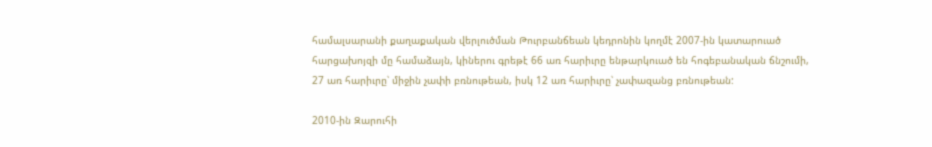համալսարանի քաղաքական վերլուծման Թուրբանճեան կեդրոնին կողմէ 2007-ին կատարուած հարցախոյզի մը համաձայն, կիներու գրեթէ 66 առ հարիւրը ենթարկուած են հոգեբանական ճնշումի, 27 առ հարիւրը՝ միջին չափի բռնութեան, իսկ 12 առ հարիւրը՝ չափազանց բռնութեան:

2010-ին Զարուհի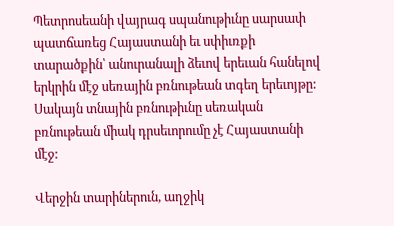Պետրոսեանի վայրագ սպանութիւնը սարսափ պատճառեց Հայաստանի եւ սփիւռքի տարածքին՝ անուրանալի ձեւով երեւան հանելով երկրին մէջ սեռային բռնութեան տգեղ երեւոյթը: Սակայն տնային բռնութիւնը սեռական բռնութեան միակ դրսեւորումը չէ Հայաստանի մէջ:

Վերջին տարիներուն, աղջիկ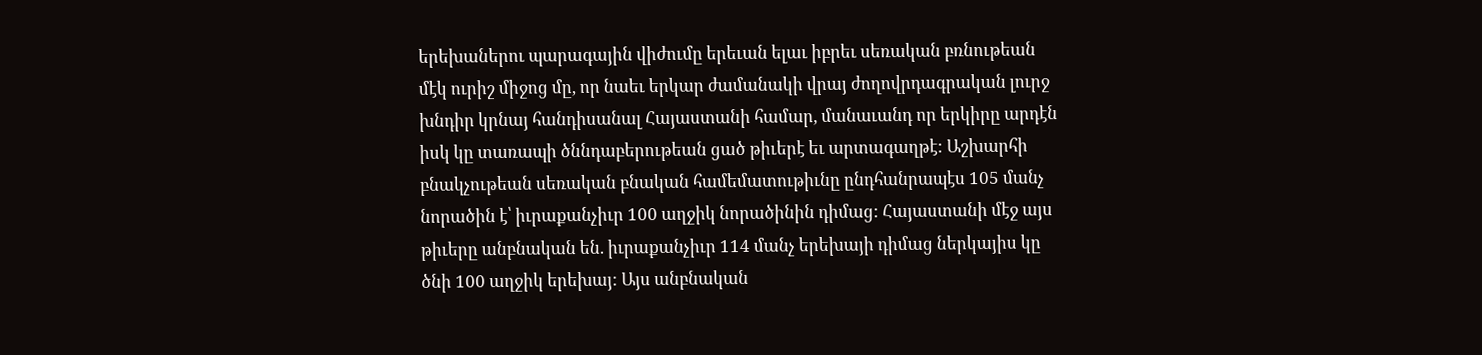երեխաներու պարագային վիժումը երեւան ելաւ իբրեւ սեռական բռնութեան մէկ ուրիշ միջոց մը, որ նաեւ երկար ժամանակի վրայ ժողովրդագրական լուրջ խնդիր կրնայ հանդիսանալ Հայաստանի համար, մանաւանդ որ երկիրը արդէն իսկ կը տառապի ծննդաբերութեան ցած թիւերէ եւ արտագաղթէ: Աշխարհի բնակչութեան սեռական բնական համեմատութիւնը ընդհանրապէս 105 մանչ նորածին է՝ իւրաքանչիւր 100 աղջիկ նորածինին դիմաց: Հայաստանի մէջ այս թիւերը անբնական են. իւրաքանչիւր 114 մանչ երեխայի դիմաց ներկայիս կը ծնի 100 աղջիկ երեխայ: Այս անբնական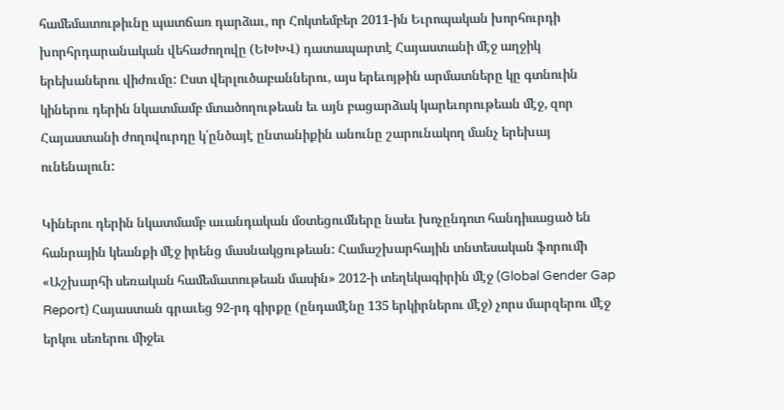համեմատութիւնը պատճառ դարձաւ, որ Հոկտեմբեր 2011-ին Եւրոպական խորհուրդի խորհրդարանական վեհաժողովը (ԵԽԽՎ) դատապարտէ Հայաստանի մէջ աղջիկ երեխաներու վիժումը: Ըստ վերլուծաբաններու, այս երեւոյթին արմատները կը գտնուին կիներու դերին նկատմամբ մտածողութեան եւ այն բացարձակ կարեւորութեան մէջ, զոր Հայաստանի ժողովուրդը կ՛ընծայէ ընտանիքին անունը շարունակող մանչ երեխայ ունենալուն:

Կիներու դերին նկատմամբ աւանդական մօտեցումները նաեւ խոչընդոտ հանդիսացած են հանրային կեանքի մէջ իրենց մասնակցութեան: Համաշխարհային տնտեսական ֆորումի «Աշխարհի սեռական համեմատութեան մասին» 2012-ի տեղեկագիրին մէջ (Global Gender Gap Report) Հայաստան գրաւեց 92-րդ գիրքը (ընդամէնը 135 երկիրներու մէջ) չորս մարզերու մէջ երկու սեռերու միջեւ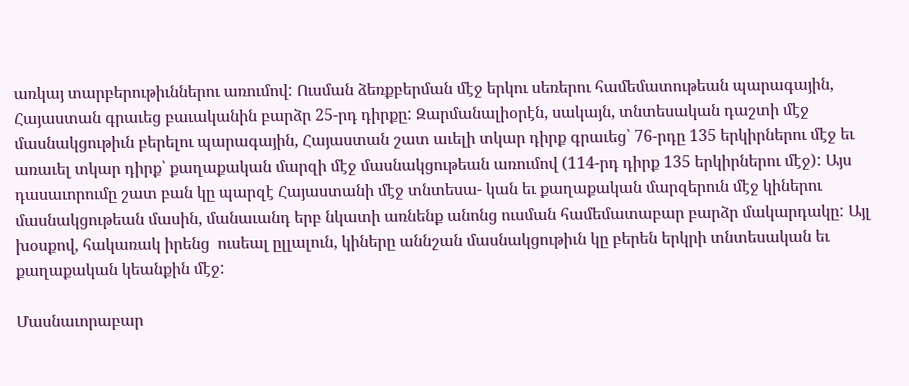առկայ տարբերութիւններու առումով: Ուսման ձեռքբերման մէջ երկու սեռերու համեմատութեան պարագային, Հայաստան գրաւեց բաւականին բարձր 25-րդ դիրքը: Զարմանալիօրէն, սակայն, տնտեսական դաշտի մէջ մասնակցութիւն բերելու պարագային, Հայաստան շատ աւելի տկար դիրք գրաւեց՝ 76-րդը 135 երկիրներու մէջ եւ առաւել տկար դիրք՝ քաղաքական մարզի մէջ մասնակցութեան առումով (114-րդ դիրք 135 երկիրներու մէջ): Այս դասաւորումը շատ բան կը պարզէ Հայաստանի մէջ տնտեսա- կան եւ քաղաքական մարզերուն մէջ կիներու մասնակցութեան մասին, մանաւանդ երբ նկատի առնենք անոնց ուսման համեմատաբար բարձր մակարդակը: Այլ խօսքով, հակառակ իրենց  ուսեալ ըլլալուն, կիները աննշան մասնակցութիւն կը բերեն երկրի տնտեսական եւ քաղաքական կեանքին մէջ:

Մասնաւորաբար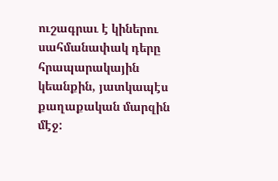ուշագրաւ է կիներու սահմանափակ դերը հրապարակային կեանքին, յատկապէս քաղաքական մարզին մէջ: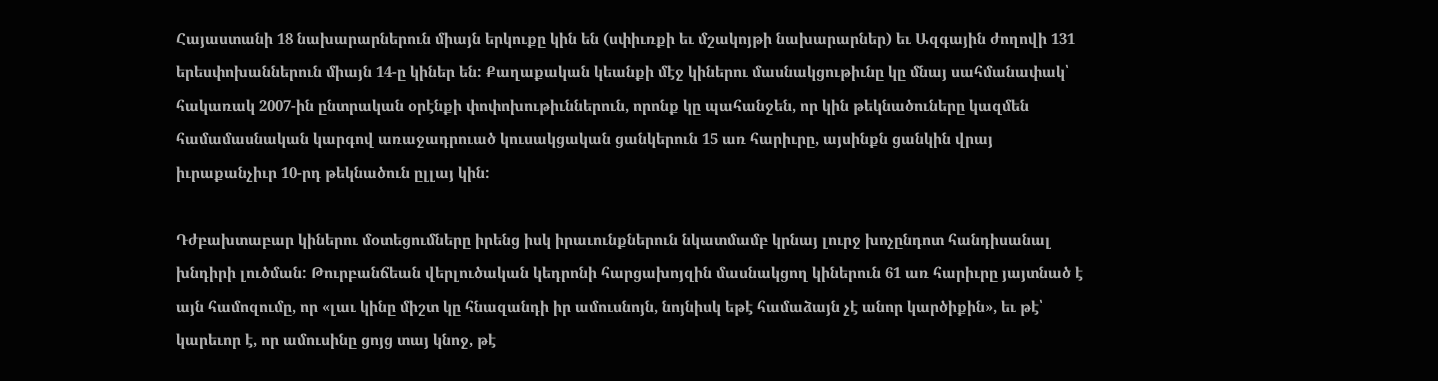Հայաստանի 18 նախարարներուն միայն երկուքը կին են (սփիւռքի եւ մշակոյթի նախարարներ) եւ Ազգային ժողովի 131 երեսփոխաններուն միայն 14-ը կիներ են: Քաղաքական կեանքի մէջ կիներու մասնակցութիւնը կը մնայ սահմանափակ՝ հակառակ 2007-ին ընտրական օրէնքի փոփոխութիւններուն, որոնք կը պահանջեն, որ կին թեկնածուները կազմեն համամասնական կարգով առաջադրուած կուսակցական ցանկերուն 15 առ հարիւրը, այսինքն ցանկին վրայ իւրաքանչիւր 10-րդ թեկնածուն ըլլայ կին:

Դժբախտաբար կիներու մօտեցումները իրենց իսկ իրաւունքներուն նկատմամբ կրնայ լուրջ խոչընդոտ հանդիսանալ խնդիրի լուծման: Թուրբանճեան վերլուծական կեդրոնի հարցախոյզին մասնակցող կիներուն 61 առ հարիւրը յայտնած է այն համոզումը, որ «լաւ կինը միշտ կը հնազանդի իր ամուսնոյն, նոյնիսկ եթէ համաձայն չէ անոր կարծիքին», եւ թէ՝ կարեւոր է, որ ամուսինը ցոյց տայ կնոջ, թէ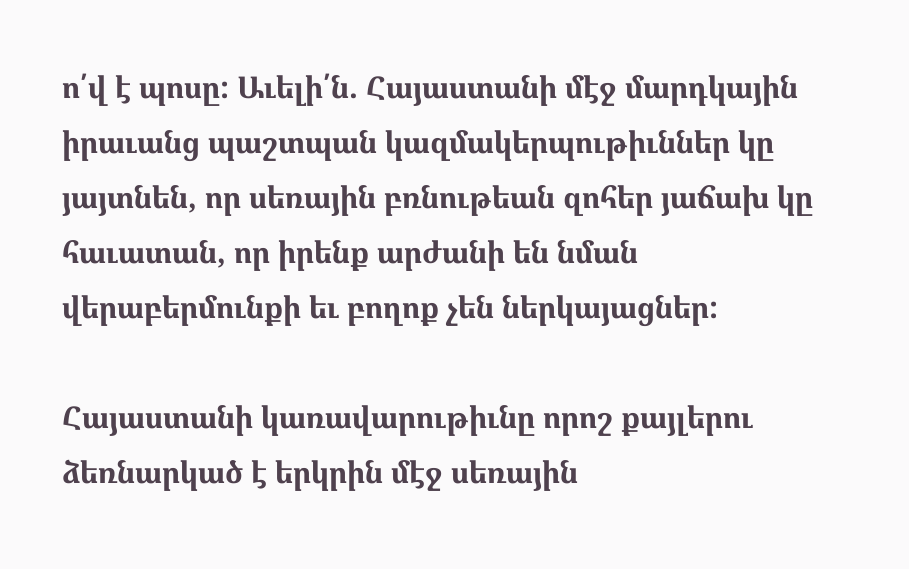ո՛վ է պոսը: Աւելի՛ն. Հայաստանի մէջ մարդկային իրաւանց պաշտպան կազմակերպութիւններ կը յայտնեն, որ սեռային բռնութեան զոհեր յաճախ կը հաւատան, որ իրենք արժանի են նման վերաբերմունքի եւ բողոք չեն ներկայացներ:

Հայաստանի կառավարութիւնը որոշ քայլերու ձեռնարկած է երկրին մէջ սեռային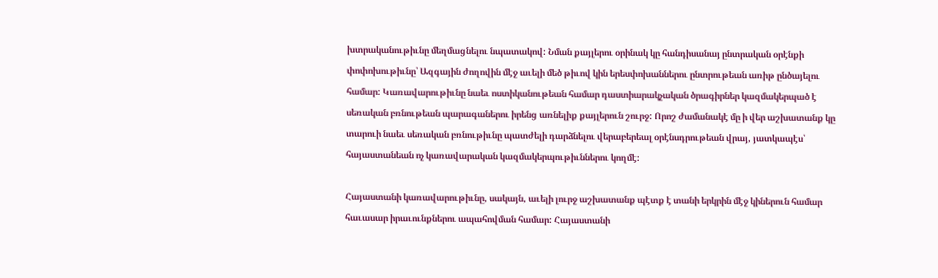խտրականութիւնը մեղմացնելու նպատակով: Նման քայլերու օրինակ կը հանդիսանայ ընտրական օրէնքի փոփոխութիւնը՝ Ազգային ժողովին մէջ աւելի մեծ թիւով կին երեսփոխաններու ընտրութեան առիթ ընծայելու համար: Կառավարութիւնը նաեւ ոստիկանութեան համար դաստիարակչական ծրագիրներ կազմակերպած է սեռական բռնութեան պարագաներու իրենց առնելիք քայլերուն շուրջ: Որոշ ժամանակէ մը ի վեր աշխատանք կը տարուի նաեւ սեռական բռնութիւնը պատժելի դարձնելու վերաբերեալ օրէնսդրութեան վրայ, յատկապէս՝ հայաստանեան ոչ կառավարական կազմակերպութիւններու կողմէ:

Հայաստանի կառավարութիւնը, սակայն, աւելի լուրջ աշխատանք պէտք է տանի երկրին մէջ կիներուն համար հաւասար իրաւունքներու ապահովման համար: Հայաստանի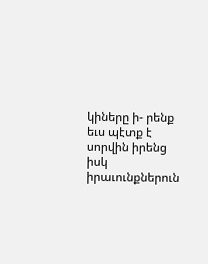կիները ի- րենք եւս պէտք է սորվին իրենց իսկ իրաւունքներուն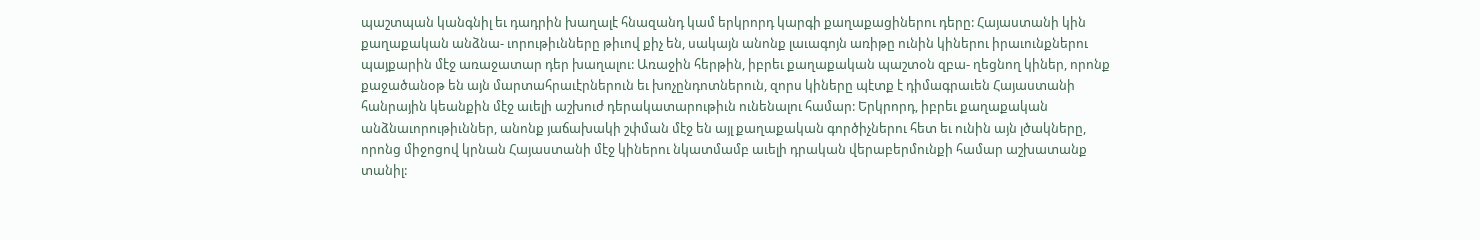պաշտպան կանգնիլ եւ դադրին խաղալէ հնազանդ կամ երկրորդ կարգի քաղաքացիներու դերը: Հայաստանի կին քաղաքական անձնա- ւորութիւնները թիւով քիչ են, սակայն անոնք լաւագոյն առիթը ունին կիներու իրաւունքներու պայքարին մէջ առաջատար դեր խաղալու: Առաջին հերթին, իբրեւ քաղաքական պաշտօն զբա- ղեցնող կիներ, որոնք քաջածանօթ են այն մարտահրաւէրներուն եւ խոչընդոտներուն, զորս կիները պէտք է դիմագրաւեն Հայաստանի հանրային կեանքին մէջ աւելի աշխուժ դերակատարութիւն ունենալու համար: Երկրորդ, իբրեւ քաղաքական անձնաւորութիւններ, անոնք յաճախակի շփման մէջ են այլ քաղաքական գործիչներու հետ եւ ունին այն լծակները, որոնց միջոցով կրնան Հայաստանի մէջ կիներու նկատմամբ աւելի դրական վերաբերմունքի համար աշխատանք տանիլ: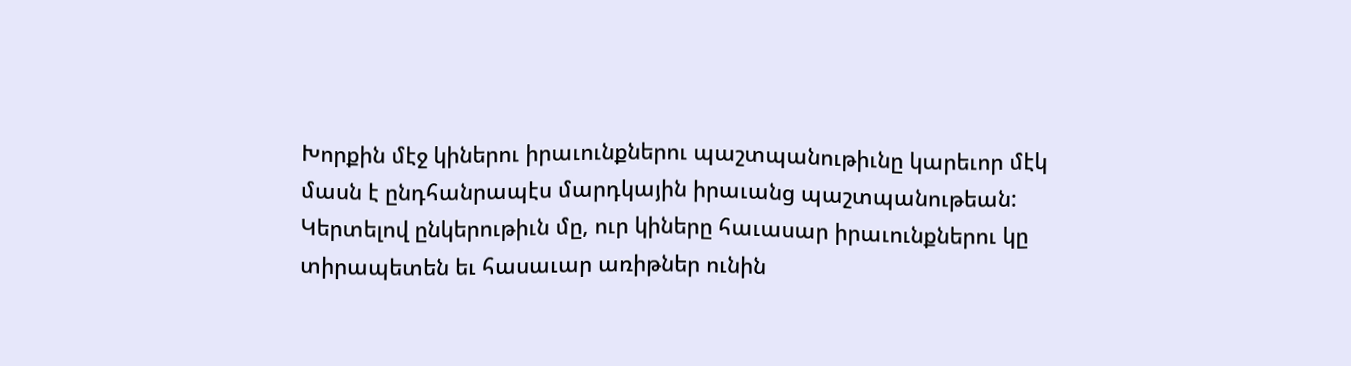Խորքին մէջ կիներու իրաւունքներու պաշտպանութիւնը կարեւոր մէկ մասն է ընդհանրապէս մարդկային իրաւանց պաշտպանութեան: Կերտելով ընկերութիւն մը, ուր կիները հաւասար իրաւունքներու կը տիրապետեն եւ հասաւար առիթներ ունին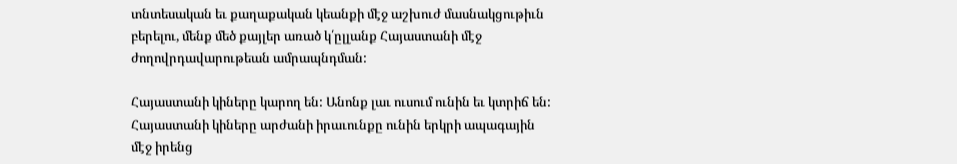տնտեսական եւ քաղաքական կեանքի մէջ աշխուժ մասնակցութիւն բերելու, մենք մեծ քայլեր առած կ՛ըլլանք Հայաստանի մէջ ժողովրդավարութեան ամրապնդման:

Հայաստանի կիները կարող են: Անոնք լաւ ուսում ունին եւ կտրիճ են: Հայաստանի կիները արժանի իրաւունքը ունին երկրի ապագային մէջ իրենց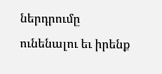ներդրումը ունենալու եւ իրենք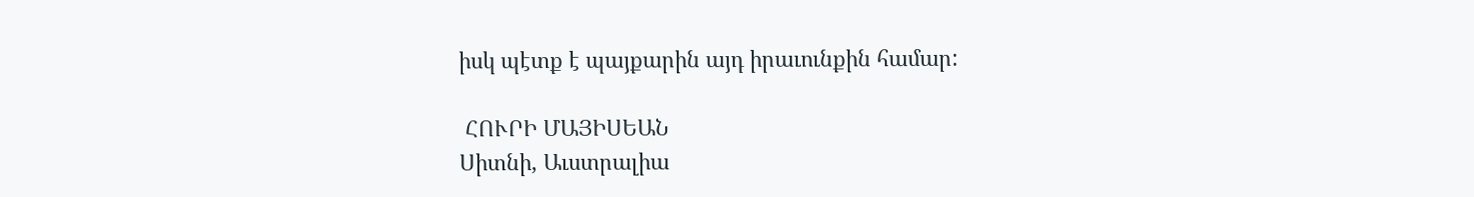իսկ պէտք է պայքարին այդ իրաւունքին համար:

 ՀՈՒՐԻ ՄԱՅԻՍԵԱՆ
Սիտնի, Աւստրալիա